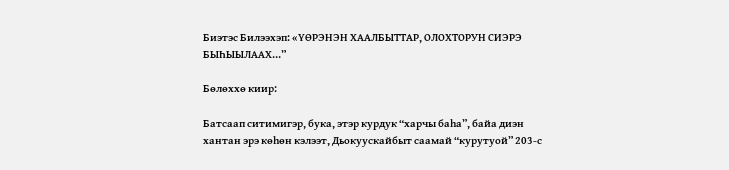Биэтэс Билээхэп: «ҮӨРЭНЭН ХААЛБЫТТАР, ОЛОХТОРУН СИЭРЭ БЫҺЫЫЛААХ…”

Бөлөххө киир:

Батсаап ситимигэр, бука, этэр курдук “харчы баһа”, байа диэн хантан эрэ көһөн кэлээт, Дьокуускайбыт саамай “курутуой” 203-с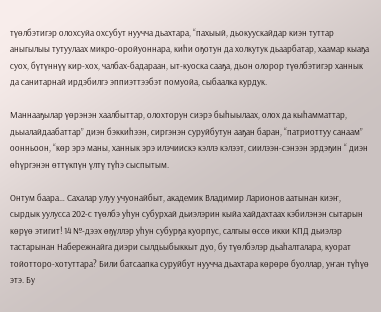түөлбэтигэр олохсуйа охсубут нуучча дьахтара, “пахыый, дьокуускайдар киэн туттар аныгылыы тутуулаах микро-оройуоннара, киһи оҕотун да холкутук дьаарбатар, хаамар кыаҕа суох, бүтүннүү кир-хох, чалбах-бадараан, ыт-куоска сааҕа, дьон олорор түөлбэтигэр ханнык да санитарнай ирдэбилгэ эппиэттээбэт помуойа, сыбаалка курдук.

Маннааҕылар үөрэнэн хаалбыттар, олохторун сиэрэ быһыылаах, олох да кыһамматтар, дьыалайдаабаттар” диэн бэккиһээн, сиргэнэн суруйбутун ааҕан баран, “патриоттуу санаам” оонньоон, “көр эрэ маны, ханнык эрэ илэчиискэ кэллэ кэлээт, сиилээн-сэнээн эрдэҕин “ диэн өһүргэнэн өттүкпүн үлтү түһэ сыспытым.

Онтум баара… Сахалар улуу учуонайбыт, академик Владимир Ларионов аатынан киэҥ, сырдык уулусса 202-с түөлбэ уһун субурхай дьиэлэрин кыйа хайдахтаах кэбилэнэн сытарын көрүө этигит! 14 №-дээх өҕүллэр уһун субурҕа куорпус, салгыы өссө икки КПД дьиэлэр тастарынан Набережнайга диэри сылдьыбыккыт дуо, бу түөлбэлэр дьаһалталара, куорат тойотторо-хотуттара? Били батсаапка суруйбут нуучча дьахтара көрөрө буоллар, уҥан түһүө этэ. Бу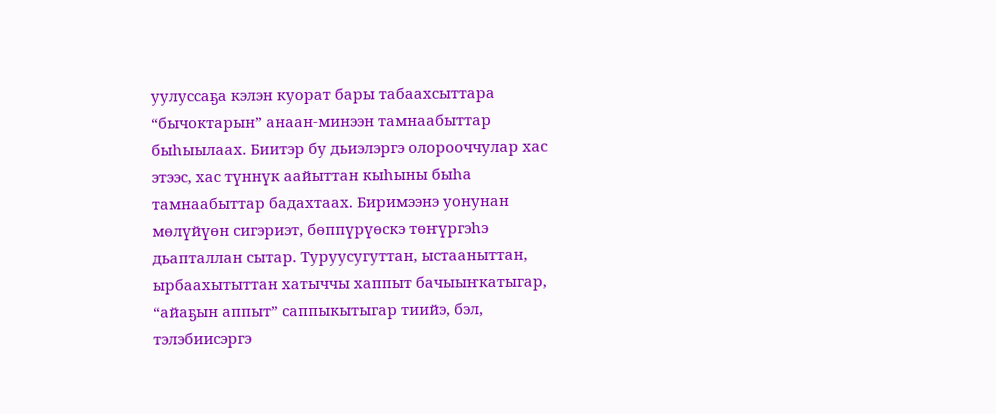уулуссаҕа кэлэн куорат бары табаахсыттара “бычоктарын” анаан-минээн тамнаабыттар быһыылаах. Биитэр бу дьиэлэргэ олорооччулар хас этээс, хас түннүк аайыттан кыһыны быһа тамнаабыттар бадахтаах. Биримээнэ уонунан мөлүйүөн сигэриэт, бөппүрүөскэ төҥүргэһэ дьапталлан сытар. Туруусугуттан, ыстааныттан, ырбаахытыттан хатыччы хаппыт бачыыҥкатыгар, “айаҕын аппыт” саппыкытыгар тиийэ, бэл, тэлэбиисэргэ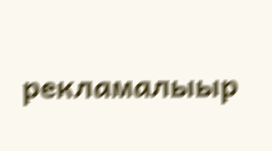рекламалыыр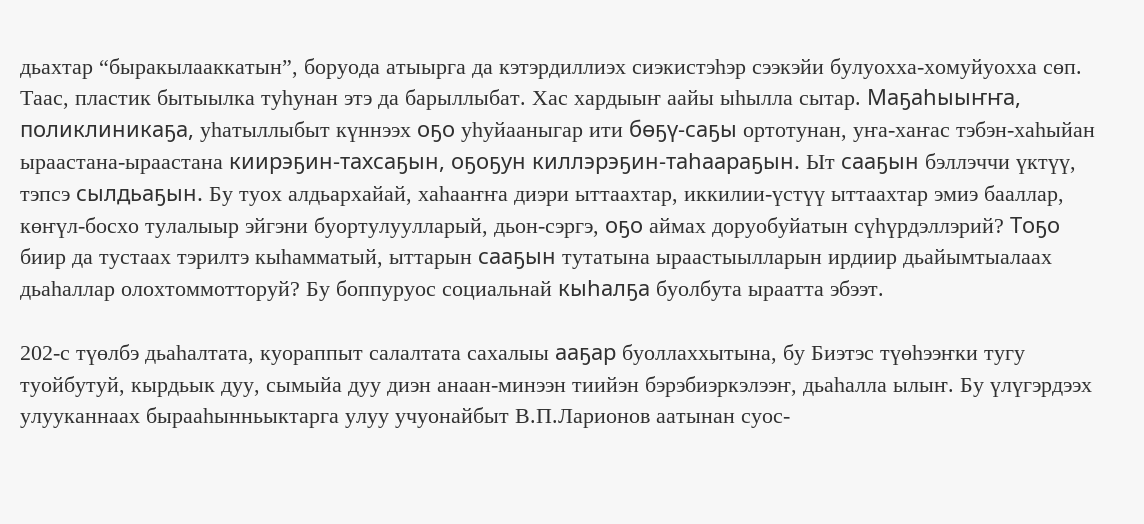дьахтар “быракылааккатын”, боруода атыырга да кэтэрдиллиэх сиэкистэһэр сээкэйи булуохха-хомуйуохха сөп. Таас, пластик бытыылка туһунан этэ да барыллыбат. Хас хардыыҥ аайы ыһылла сытар. Маҕаһыыҥҥа, поликлиникаҕа, уһатыллыбыт күннээх оҕо уһуйааныгар ити бөҕү-саҕы ортотунан, уҥа-хаҥас тэбэн-хаһыйан ыраастана-ыраастана киирэҕин-тахсаҕын, оҕоҕун киллэрэҕин-таһаараҕын. Ыт сааҕын бэллэччи үктүү, тэпсэ сылдьаҕын. Бу туох алдьархайай, хаһааҥҥа диэри ыттаахтар, иккилии-үстүү ыттаахтар эмиэ бааллар, көҥүл-босхо тулалыыр эйгэни буортулуулларый, дьон-сэргэ, оҕо аймах доруобуйатын сүһүрдэллэрий? Тоҕо биир да тустаах тэрилтэ кыһамматый, ыттарын сааҕын тутатына ыраастыылларын ирдиир дьайымтыалаах дьаһаллар олохтоммотторуй? Бу боппуруос социальнай кыһалҕа буолбута ыраатта эбээт.

202-с түөлбэ дьаһалтата, куораппыт салалтата сахалыы ааҕар буоллаххытына, бу Биэтэс түөһээҥки тугу туойбутуй, кырдьык дуу, сымыйа дуу диэн анаан-минээн тиийэн бэрэбиэркэлээҥ, дьаһалла ылыҥ. Бу үлүгэрдээх улууканнаах бырааһынньыктарга улуу учуонайбыт В.П.Ларионов аатынан суос-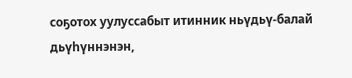соҕотох уулуссабыт итинник ньүдьү-балай дьүһүннэнэн,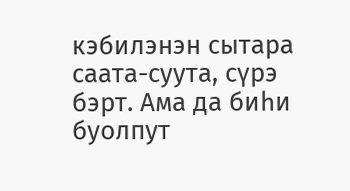кэбилэнэн сытара саата-суута, сүрэ бэрт. Ама да биһи буолпут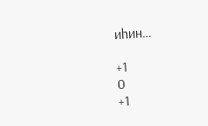иһин…

+1
0
+1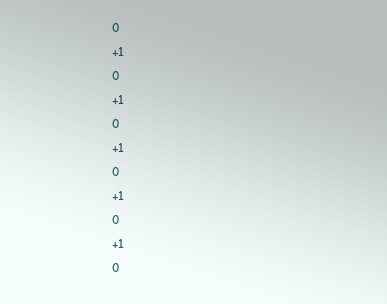0
+1
0
+1
0
+1
0
+1
0
+1
0